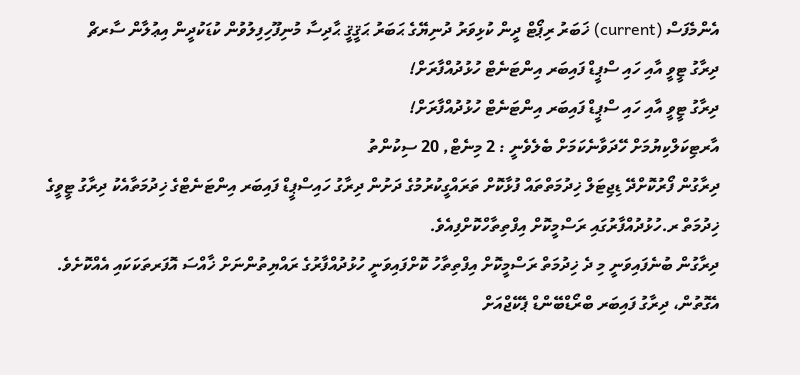އެންމެފަސް (current) ޚަބަރު ރިޕޯޓް ދީން ކުޅިވަރު ދުނިޔޭގެ ޙަބަރު ޙަޤީޤީ ޙާދިސާ މުނިފޫހިފިލުވުން ކުޑަކުދީން އިޢުލާން ސާރޗް
ދިރާގު ޓީވީ އާއި ހައި ސްޕީޑް ފައިބަރ އިންޓަނެޓް ހުޅުދުއްފާރަށް!
ދިރާގު ޓީވީ އާއި ހައި ސްޕީޑް ފައިބަރ އިންޓަނެޓް ހުޅުދުއްފާރަށް!
އާރޓިކަލްކިޔުމަށް ހޭދަވާނެކަމަށް ބެލެވެނީ : 2 މިނެޓް, 20 ސިކުންތު
ދިރާގުން ފޯރުކޮށްދޭ ޑިޖިޓަލް ޚިދުމަތްތައް ފުޅާކޮށް ތަރައްގީކުރުމުގެ ދަށުން ދިރާގު ހައިސްޕީޑް ފައިބަރ އިންޓަނެޓްގެ ޚިދުމަތާއެކު ދިރާގު ޓީވީގެ ޚިދުމަތް ރ.ހުޅުދުއްފާރުގައި ރަސްމީކޮށް އިފްތިތާހްކޮށްފިއެވެ.
ދިރާގުން ބުނެފައިވަނީ މި ދެ ޚިދުމަތް ރަސްމީކޮށް އިފްތިތާހު ކޮށްފައިވަނީ ހުޅުދުއްފާރުގެ ރައްޔިތުންނަށް ޚާއްސަ އޮފަރތަކަކައި އެއްކޮށެވެ. އެގޮތުން، ދިރާގު ފައިބަރ ބްރޯޑްބޭންޑް ޕެކޭޖްއަށް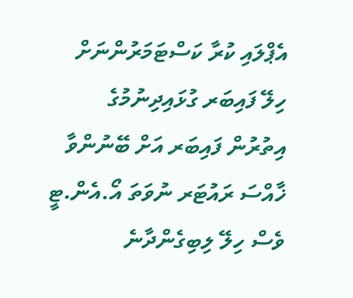އެޕްލައި ކުރާ ކަސްޓަމަރުންނަށް ހިލޭ ފައިބަރ ގުޅައިދިނުމުގެ އިތުރުން ފައިބަރ އަށް ބޭނުންވާ ޚާއްސަ ރައުޓަރ ނުވަތަ އޯ.އެން.ޓީ ވެސް ހިލޭ ލިބިގެންދާނެ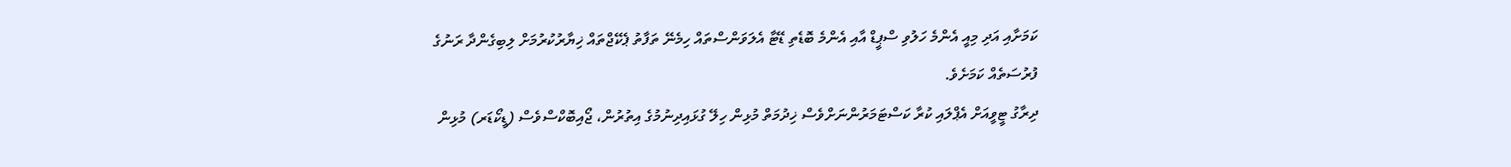ކަމަށާއި އަދި މިއީ އެންމެ ހަލުވި ސްޕީޑް އާއި އެންމެ ބޮޑެތި ޑޭޓާ އެލަވަންސްތައް ހިމެނޭ ތަފާތު ޕެކޭޖްތައް ޚިޔާރުކުރުމަށް ލިބިގެންދާ ރަނުގެ ފުރުސަތެއް ކަމަށެވެ.
ދިރާގު ޓީވީއަށް އެޕްލައި ކުރާ ކަސްޓަމަރުންނަށްވެސް ޚިދުމަތް މުޅިން ހިލޭ ގުޅައިދިނުމުގެ އިތުރުން، ޖޯއިބޮކްސްވެސް (ޑީކޯޑަރ) މުޅިން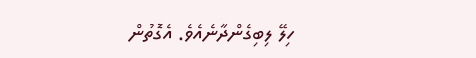ހިލޭ ލިބިގެންދާނެއެވެ. އެގޮތުން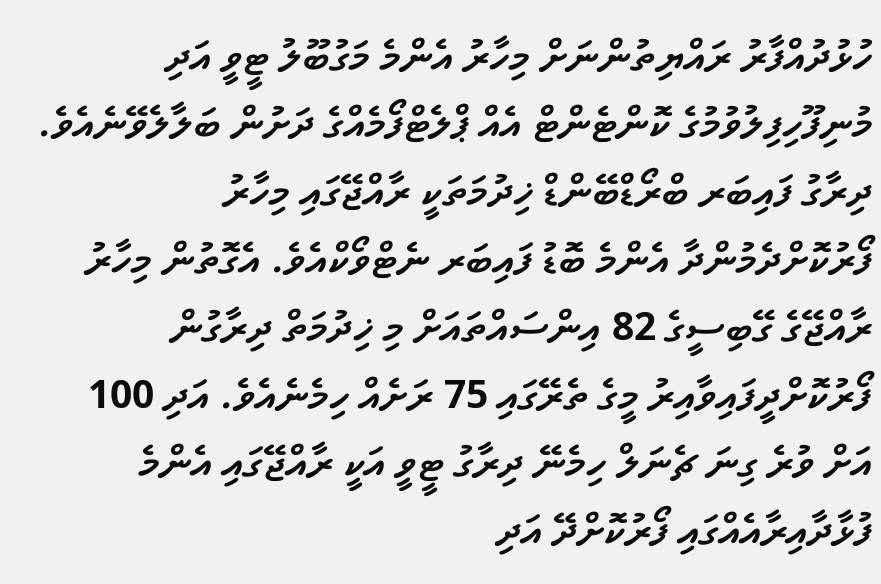ހުޅުދުއްފާރު ރައްޔިތުންނަށް މިހާރު އެންމެ މަގުބޫލު ޓީވީ އަދި މުނިފޫހިފިލުވުމުގެ ކޮންޓެންޓް އެއް ޕްލެޓްފޯމެއްގެ ދަށުން ބަލާލެވޭނެއެވެ.
ދިރާގު ފައިބަރ ބްރޯޑްބޭންޑް ޚިދުމަތަކީ ރާއްޖޭގައި މިހާރު ފޯރުކޮށްދެމުންދާ އެންމެ ބޮޑު ފައިބަރ ނެޓްވޯކްއެވެ. އެގޮތުން މިހާރު ރާއްޖޭގެ ގޭބިސީގެ 82 އިންސައްތައަށް މި ޚިދުމަތް ދިރާގުން ފޯރުކޮށްދީފައިވާއިރު މީގެ ތެރޭގައި 75 ރަށެއް ހިމެނެއެވެ. އަދި 100 އަށް ވުރެ ގިނަ ޗެނަލް ހިމެނޭ ދިރާގު ޓީވީ އަކީ ރާއްޖޭގައި އެންމެ ފުޅާދާއިރާއެއްގައި ފޯރުކޮށްދޭ އަދި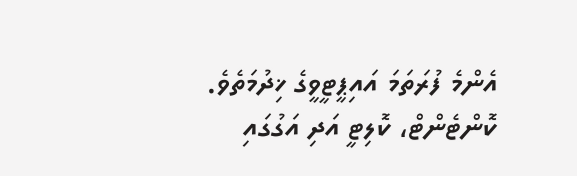އެންމެ ފުރަތަމަ އައިޕީޓީވީގެ ޚިދުމަތެވެ. ކޮންޓެންޓް، ކޮލިޓީ އަދި އަގުގައި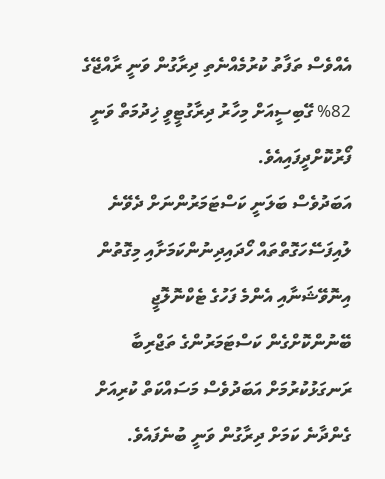އެއްވެސް ތަފާތު ކުރުމެއްނެތި ދިރާގުން ވަނީ ރާއްޖޭގެ 82% ގޭބިސީއަށް މިހާރު ދިރާގުޓީވީ ޚިދުމަތް ވަނީ ފޯރުކޮށްދީފައިއެވެ.
އަބަދުވެސް ބަލަނީ ކަސްޓަމަރުންނަށް ދެވޭނެ ލުއިފަސޭހަގޮތްތައް ހޯދައިދިނުންކަމަށާއި މިގޮތުން އިނޮވޭޝަނާއި އެންމެ ފަހުގެ ޓެކްނޮލޮޖީ ބޭނުންކޮށްގެން ކަސްޓަމަރުންގެ ތަޖްރިބާ ރަނގަޅުކުރުމަށް އަބަދުވެސް މަސައްކަތް ކުރިއަށް ގެންދާނެ ކަމަށް ދިރާގުން ވަނީ ބުނެފައެވެ.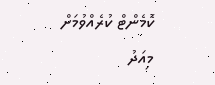ކޮމެންޓް ކުރެއްވުމަށް
މިއަދު